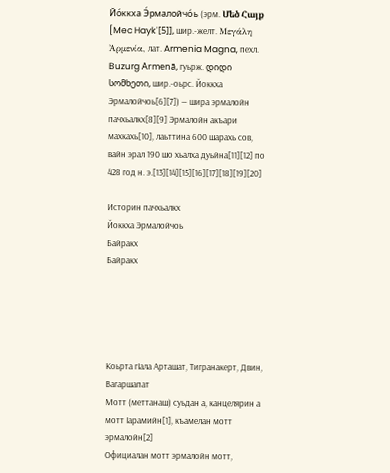Йо́ккха Э́рмалойчо́ь (эрм. Մեծ Հայք [Mec Haykʿ[5]], шир.-желт. Μεγάλη Ἀρμενία, лат. Armenia Magna, пехл. Buzurg Armenā, гуьрж. დიდი სომხეთი, шир.-оьрс. Йоккха Эрмалойчоь[6][7]) — шира эрмалойн пачхьалкх[8][9] Эрмалойн акъари махкахь[10], лаьттина 600 шарахь сов, вайн эрал 190 шо хьалха дуьйна[11][12] по 428 год н. э.[13][14][15][16][17][18][19][20]

Историн пачхьалкх
Йоккха Эрмалойчоь
Байракх
Байракх





Коьрта гӀала Арташат, Тигранакерт, Двин, Вагаршапат
Мотт (меттанаш) суьдан а, канцелярин а мотт Ӏарамийн[1], къамелан мотт эрмалойн[2]
Официалан мотт эрмалойн мотт,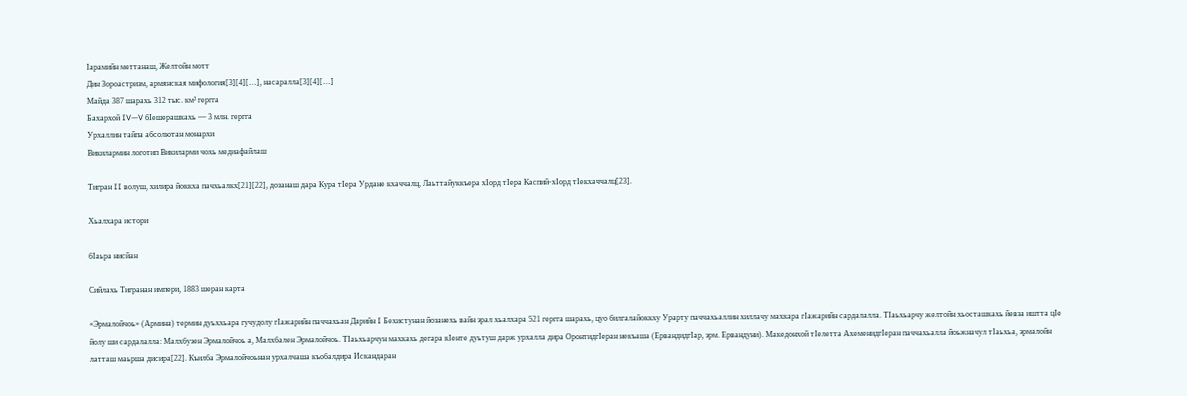Ӏарамийн меттанаш, Желтойн мотт
Дин Зороастризм, армянская мифология[3][4][…], насаралла[3][4][…]
Майда 387 шарахь 312 тыс. км² гергга
Бахархой IV—V бӀешерашкахь — 3 млн. гергга
Урхаллин тайпа абсолютан монархи
Викилармин логотип Викиларми чохь медиафайлаш

Тигран II волуш, хилира йоккха пачхьалкх[21][22], дозанаш дара Кура тӀера Урдане кхаччалц, Лаьттайуккъера хӀорд тӀера Каспий-хӀорд тӀекхаччалц[23].

Хьалхара истори

бӀаьра нисйан

Сийлахь Тигранан импери, 1883 шеран карта

«Эрмалойчоь» (Армина) термин дуьххьара гучудолу гӀажарийн паччахьан Дарийн I Бехистунан йозанехь вайн эрал хьалхара 521 гергга шарахь, цуо билгалайоккху Урарту паччахьаллин хиллачу махкара гӀажарийн сардалалла. ТӀаьхьарчу желтойн хьосташкахь йевза иштта цӀе йолу ши сардалалла: Малхбузен Эрмалойчоь а, Малхбален Эрмалойчоь. ТӀаьхьарчун махкахь дегара кӀенте дуьтуш дарж урхалла дира ОронтидгӀеран некъаша (ЕрвандидгӀар, эрм. Ервандуни). Македонхой тӀелетта АхеменидгӀеран паччахьалла йоьжначул тӀаьхьа, эрмалойн латташ маьрша дисира[22]. Къилба Эрмалойчоьнан урхалчаша къобалдира Искандаран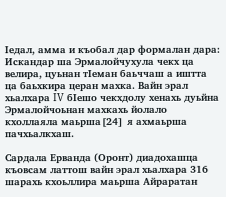Ӏедал, амма и къобал дар формалан дара: Искандар ша Эрмалойчухула чекх ца велира, цуьнан тӀеман баьччаш а иштта ца баьхкира церан махка. Вайн эрал хьалхара IV бӀешо чекхдолу хенахь дуьйна Эрмалойчоьнан махкахь йолало кхоллаяла маьрша[24] я ахмаьрша пачхьалкхаш.

Сардала Ерванда (Оронт) диадохашца къовсам латтош вайн эрал хьалхара 316 шарахь кхоьллира маьрша Айраратан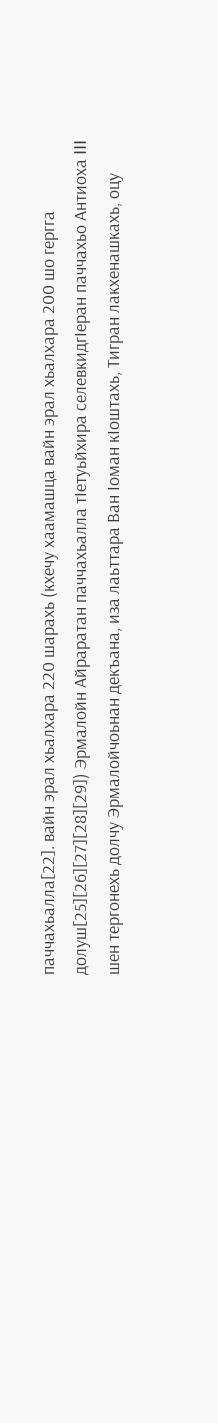паччахьалла[22]. вайн эрал хьалхара 220 шарахь (кхечу хаамашца вайн эрал хьалхара 200 шо гергга долуш[25][26][27][28][29]) Эрмалойн Айраратан паччахьалла тӀетуьйхира селевкидгӀеран паччахьо Антиоха III шен тергонехь долчу Эрмалойчоьнан декъана, иза лаьттара Ван Ӏоман кӀоштахь, Тигран лакхенашкахь, оцу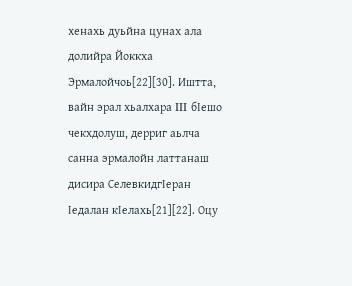хенахь дуьйна цунах ала долийра Йоккха Эрмалойчоь[22][30]. Иштта, вайн эрал хьалхара III бӀешо чекхдолуш, дерриг аьлча санна эрмалойн латтанаш дисира СелевкидгӀеран Ӏедалан кӀелахь[21][22]. Оцу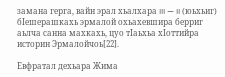замана герга, вайн эрал хьалхара III — II (юьхьиг) бӀешерашкахь эрмалой охьахевшира берриг аьлча санна махкахь, цуо тӀаьхьа хӀоттийра историн Эрмалойчоь[22].

Евфратал дехьара Жима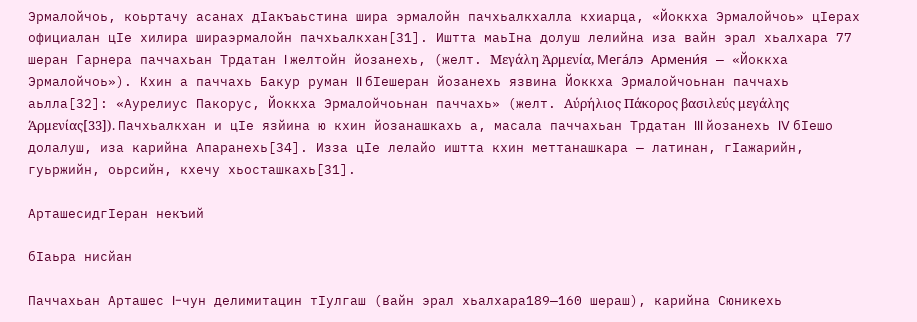Эрмалойчоь, коьртачу асанах дӀакъаьстина шира эрмалойн пачхьалкхалла кхиарца, «Йоккха Эрмалойчоь» цӀерах официалан цӀе хилира шираэрмалойн пачхьалкхан[31]. Иштта маьӀна долуш лелийна иза вайн эрал хьалхара 77 шеран Гарнера паччахьан Трдатан I желтойн йозанехь, (желт. Μεγάλη Ἀρμενία, Мега́лэ Армени́я — «Йоккха Эрмалойчоь»). Кхин а паччахь Бакур руман II бӀешеран йозанехь язвина Йоккха Эрмалойчоьнан паччахь аьлла[32]: «Аурелиус Пакорус, Йоккха Эрмалойчоьнан паччахь» (желт. Αύρήλιος Πάκορος βασιλεύς μεγάλης Άρμενίας[33]). Пачхьалкхан и цӀе язйина ю кхин йозанашкахь а, масала паччахьан Трдатан III йозанехь IV бӀешо долалуш, иза карийна Апаранехь[34]. Изза цӀе лелайо иштта кхин меттанашкара — латинан, гӀажарийн, гуьржийн, оьрсийн, кхечу хьосташкахь[31].

АрташесидгӀеран некъий

бӀаьра нисйан

Паччахьан Арташес I-чун делимитацин тӀулгаш (вайн эрал хьалхара189—160 шераш), карийна Сюникехь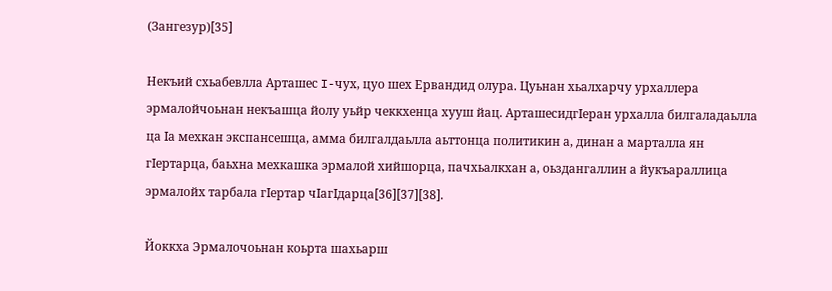(Зангезур)[35]

Некъий схьабевлла Арташес I-чух, цуо шех Ервандид олура. Цуьнан хьалхарчу урхаллера эрмалойчоьнан некъашца йолу уьйр чеккхенца хууш йац. АрташесидгӀеран урхалла билгаладаьлла ца Ӏа мехкан экспансешца, амма билгалдаьлла аьттонца политикин а, динан а марталла ян гӀертарца, баьхна мехкашка эрмалой хийшорца, пачхьалкхан а, оьздангаллин а йукъараллица эрмалойх тарбала гӀертар чӀагӀдарца[36][37][38].

Йоккха Эрмалочоьнан коьрта шахьарш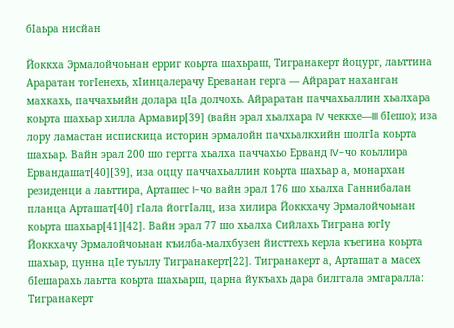бӀаьра нисйан

Йоккха Эрмалойчоьнан ерриг коьрта шахьраш, Тигранакерт йоцург, лаьттина Араратан тогӀенехь, хӀинцалерачу Ереванан герга — Айрарат наханган махкахь, паччахьийн долара цӀа долчохь. Айраратан паччахьаллин хьалхара коьрта шахьар хилла Армавир[39] (вайн эрал хьалхара IV чеккхе—III бӀешо); иза лору ламастан испискица историн эрмалойн пачхьалкхийн шолгӀа коьрта шахьар. Вайн эрал 200 шо гергга хьалха паччахьо Ерванд IV-чо коьллира Ервандашат[40][39], иза оццу паччахьаллин коьрта шахьар а, монархан резиденци а лаьттира, Арташес I-чо вайн эрал 176 шо хьалха Ганнибалан планца Арташат[40] гӀала йоггӀалц, иза хилира Йоккхачу Эрмалойчоьнан коьрта шахьар[41][42]. Вайн эрал 77 шо хьалха Сийлахь Тиграна югӀу Йоккхачу Эрмалойчоьнан къилба-малхбузен йисттехь керла къегина коьрта шахьар, цунна цӀе туьллу Тигранакерт[22]. Тигранакерт а, Арташат а масех бӀешарахь лаьтта коьрта шахьарш, царна йукъахь дара билггала эмгаралла: Тигранакерт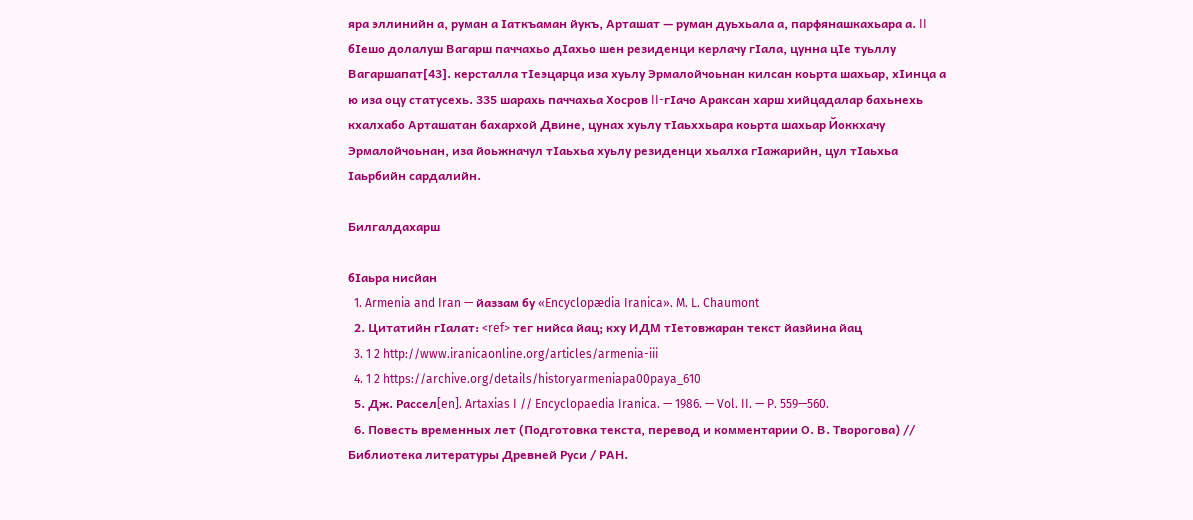яра эллинийн а, руман а Ӏаткъаман йукъ, Арташат — руман дуьхьала а, парфянашкахьара а. II бӀешо долалуш Вагарш паччахьо дӀахьо шен резиденци керлачу гӀала, цунна цӀе туьллу Вагаршапат[43]. керсталла тӀеэцарца иза хуьлу Эрмалойчоьнан килсан коьрта шахьар, хӀинца а ю иза оцу статусехь. 335 шарахь паччахьа Хосров II-гӀачо Араксан харш хийцадалар бахьнехь кхалхабо Арташатан бахархой Двине, цунах хуьлу тӀаьххьара коьрта шахьар Йоккхачу Эрмалойчоьнан, иза йоьжначул тӀаьхьа хуьлу резиденци хьалха гӀажарийн, цул тӀаьхьа Ӏаьрбийн сардалийн.

Билгалдахарш

бӀаьра нисйан
  1. Armenia and Iran — йаззам бу «Encyclopædia Iranica». M. L. Chaumont
  2. Цитатийн гӀалат: <ref> тег нийса йац; кху ИДМ тIетовжаран текст йазйина йац
  3. 1 2 http://www.iranicaonline.org/articles/armenia-iii
  4. 1 2 https://archive.org/details/historyarmeniapa00paya_610
  5. Дж. Рассел[en]. Artaxias I // Encyclopaedia Iranica. — 1986. — Vol. II. — P. 559—560.
  6. Повесть временных лет (Подготовка текста, перевод и комментарии О. В. Творогова) // Библиотека литературы Древней Руси / РАН.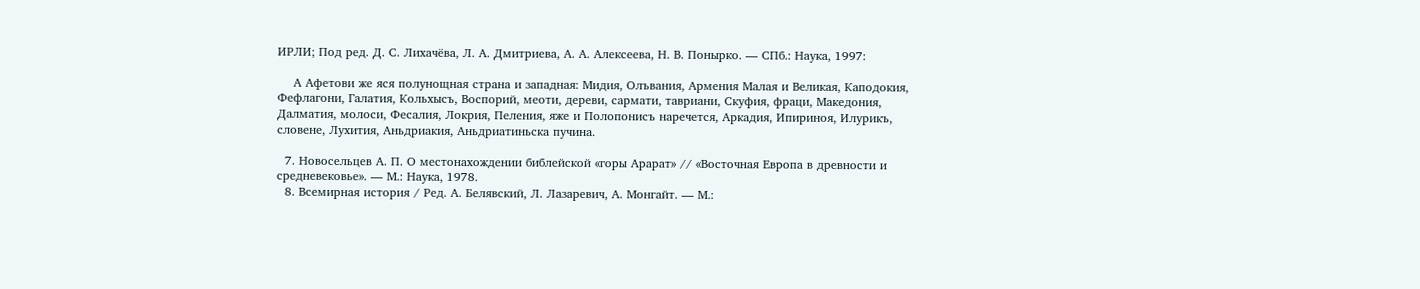ИРЛИ; Под ред. Д. С. Лихачёва, Л. А. Дмитриева, А. А. Алексеева, Н. В. Понырко. — СПб.: Наука, 1997:

    А Афетови же яся полунощная страна и западная: Мидия, Олъвания, Армения Малая и Великая, Каподокия, Фефлагони, Галатия, Кольхысъ, Воспорий, меоти, дереви, сармати, тавриани, Скуфия, фраци, Македония, Далматия, молоси, Фесалия, Локрия, Пеления, яже и Полопонисъ наречется, Аркадия, Ипириноя, Илурикъ, словене, Лухития, Аньдриакия, Аньдриатиньска пучина.

  7. Новосельцев А. П. О местонахождении библейской «горы Арарат» // «Восточная Европа в древности и средневековье». — М.: Наука, 1978.
  8. Всемирная история / Ред. А. Белявский, Л. Лазаревич, А. Монгайт. — М.: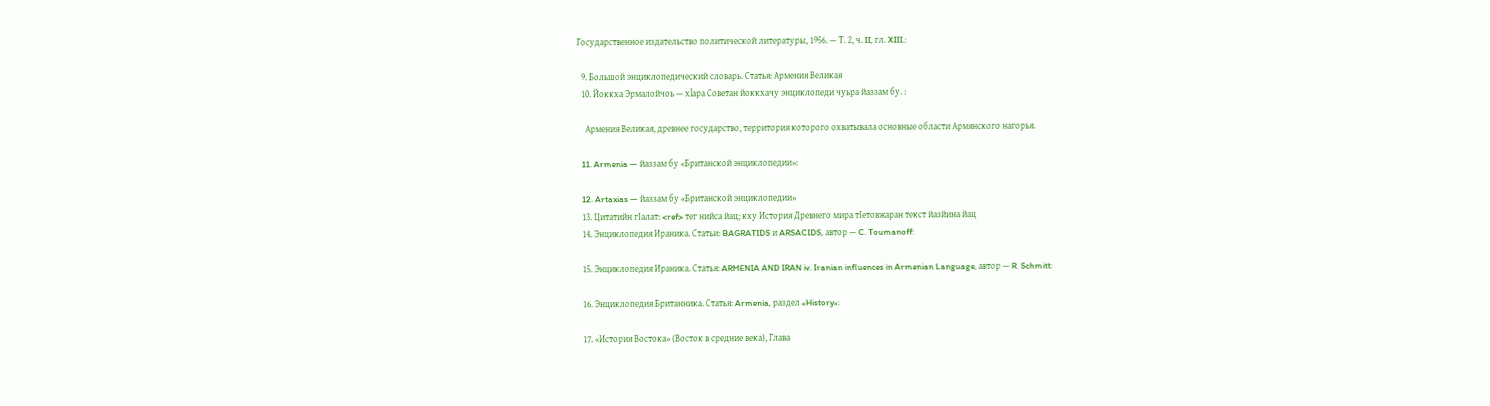Государственное издательство политической литературы, 1956. — Т. 2, ч. II, гл. XIII.:

  9. Большой энциклопедический словарь. Статья: Армения Великая
  10. Йоккха Эрмалойчоь — хӏара Советан йоккхачу энциклопеди чуьра йаззам бу. :

    Армения Великая, древнее государство, территория которого охватывала основные области Армянского нагорья.

  11. Armenia — йаззам бу «Британской энциклопедии»:

  12. Artaxias — йаззам бу «Британской энциклопедии»
  13. Цитатийн гӀалат: <ref> тег нийса йац; кху История Древнего мира тIетовжаран текст йазйина йац
  14. Энциклопедия Ираника. Статьи: BAGRATIDS и ARSACIDS, автор — C. Toumanoff:

  15. Энциклопедия Ираника. Статья: ARMENIA AND IRAN iv. Iranian influences in Armenian Language, автор — R. Schmitt:

  16. Энциклопедия Британника. Статья: Armenia, раздел «History»:

  17. «История Востока» (Восток в средние века), Глава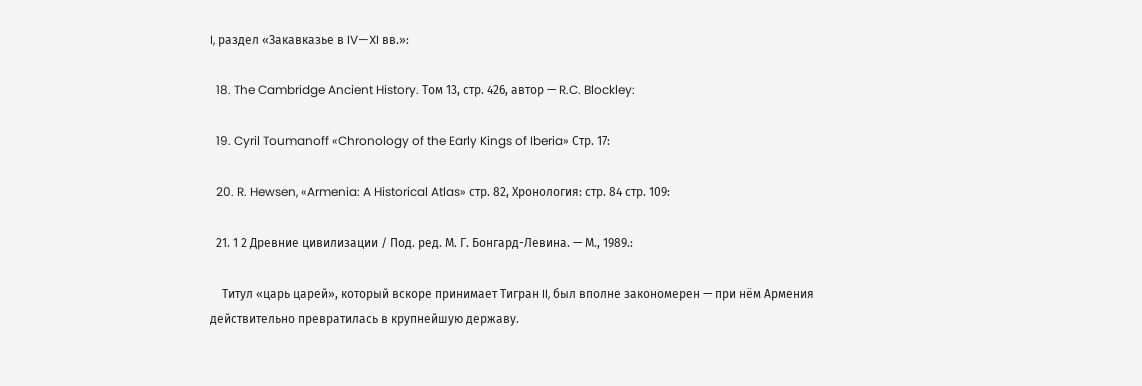I, раздел «Закавказье в IV—XI вв.»:

  18. The Cambridge Ancient History. Том 13, стр. 426, автор — R.C. Blockley:

  19. Cyril Toumanoff «Chronology of the Early Kings of Iberia» Стр. 17:

  20. R. Hewsen, «Armenia: A Historical Atlas» стр. 82, Хронология: стр. 84 стр. 109:

  21. 1 2 Древние цивилизации / Под. ред. М. Г. Бонгард-Левина. — М., 1989.:

    Титул «царь царей», который вскоре принимает Тигран II, был вполне закономерен — при нём Армения действительно превратилась в крупнейшую державу.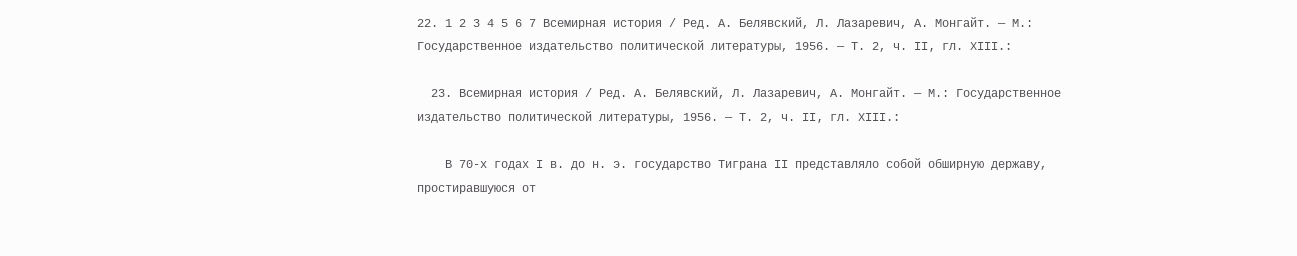22. 1 2 3 4 5 6 7 Всемирная история / Ред. А. Белявский, Л. Лазаревич, А. Монгайт. — М.: Государственное издательство политической литературы, 1956. — Т. 2, ч. II, гл. XIII.:

  23. Всемирная история / Ред. А. Белявский, Л. Лазаревич, А. Монгайт. — М.: Государственное издательство политической литературы, 1956. — Т. 2, ч. II, гл. XIII.:

    В 70-х годах I в. до н. э. государство Тиграна II представляло собой обширную державу, простиравшуюся от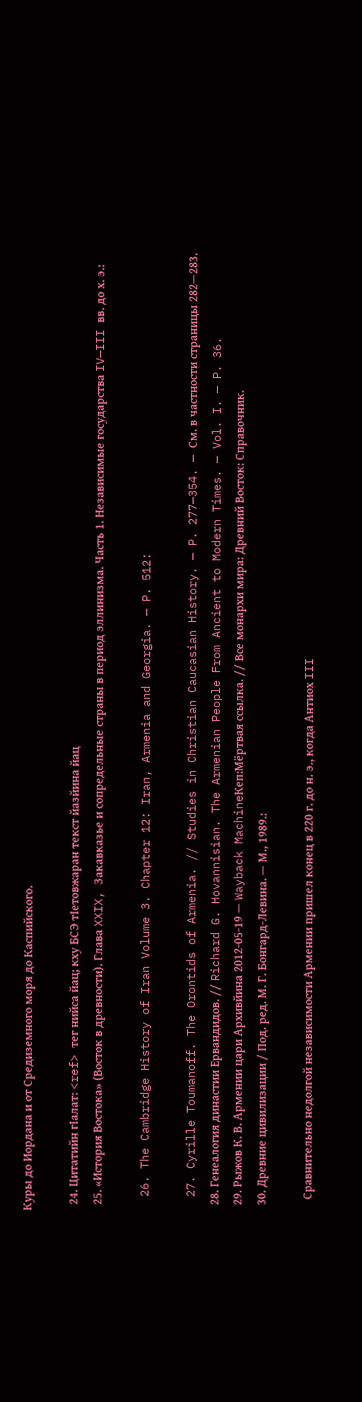Куры до Иордана и от Средиземного моря до Каспийского.

  24. Цитатийн гӀалат: <ref> тег нийса йац; кху БСЭ тIетовжаран текст йазйина йац
  25. «История Востока» (Восток в древности). Глава XXIX, Закавказье и сопредельные страны в период эллинизма. Часть 1. Независимые государства IV—III вв. до х. э.:

  26. The Cambridge History of Iran Volume 3. Chapter 12: Iran, Armenia and Georgia. — P. 512:

  27. Cyrille Toumanoff. The Orontids of Armenia. // Studies in Christian Caucasian History. — P. 277—354. — См. в частности страницы 282—283.
  28. Генеалогия династии Ервандидов. // Richard G. Hovannisian. The Armenian People From Ancient to Modern Times. — Vol. I. — P. 36.
  29. Рыжов К. В. Армении цари Архивйина 2012-05-19 — Wayback MachineКеп:Мёртвая ссылка. // Все монархи мира: Древний Восток: Справочник.
  30. Древние цивилизации / Под. ред. М. Г. Бонгард-Левина. — М., 1989.:

    Сравнительно недолгой независимости Армении пришел конец в 220 г. до н. э., когда Антиох III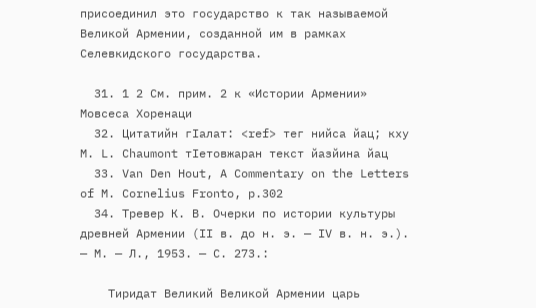присоединил это государство к так называемой Великой Армении, созданной им в рамках Селевкидского государства.

  31. 1 2 См. прим. 2 к «Истории Армении» Мовсеса Хоренаци
  32. Цитатийн гӀалат: <ref> тег нийса йац; кху M. L. Chaumont тIетовжаран текст йазйина йац
  33. Van Den Hout, A Commentary on the Letters of M. Cornelius Fronto, p.302
  34. Тревер К. В. Очерки по истории культуры древней Армении (II в. до н. э. — IV в. н. э.). — М. — Л., 1953. — С. 273.:

    Тиридат Великий Великой Армении царь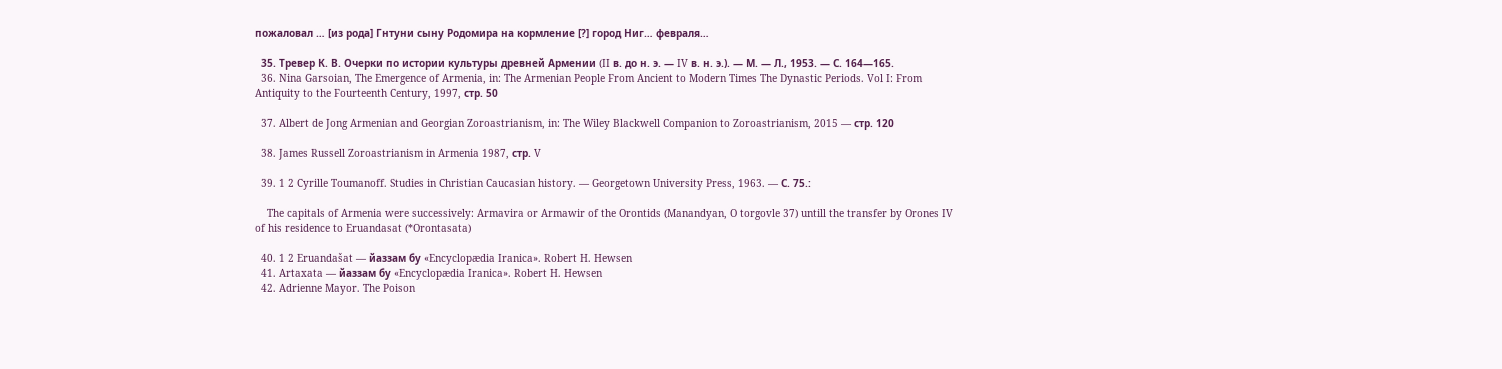пожаловал … [из рода] Гнтуни сыну Родомира на кормление [?] город Ниг… февраля…

  35. Тревер К. В. Очерки по истории культуры древней Армении (II в. до н. э. — IV в. н. э.). — М. — Л., 1953. — С. 164—165.
  36. Nina Garsoian, The Emergence of Armenia, in: The Armenian People From Ancient to Modern Times The Dynastic Periods. Vol I: From Antiquity to the Fourteenth Century, 1997, стр. 50

  37. Albert de Jong Armenian and Georgian Zoroastrianism, in: The Wiley Blackwell Companion to Zoroastrianism, 2015 — стр. 120

  38. James Russell Zoroastrianism in Armenia 1987, стр. V

  39. 1 2 Cyrille Toumanoff. Studies in Christian Caucasian history. — Georgetown University Press, 1963. — С. 75.:

    The capitals of Armenia were successively: Armavira or Armawir of the Orontids (Manandyan, O torgovle 37) untill the transfer by Orones IV of his residence to Eruandasat (*Orontasata)

  40. 1 2 Eruandašat — йаззам бу «Encyclopædia Iranica». Robert H. Hewsen
  41. Artaxata — йаззам бу «Encyclopædia Iranica». Robert H. Hewsen
  42. Adrienne Mayor. The Poison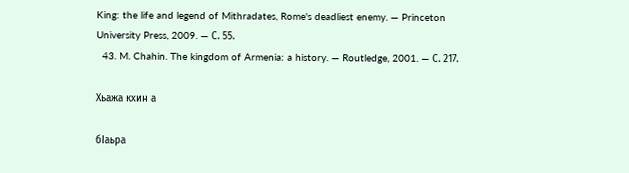King: the life and legend of Mithradates, Rome's deadliest enemy. — Princeton University Press, 2009. — С. 55.
  43. M. Chahin. The kingdom of Armenia: a history. — Routledge, 2001. — С. 217.

Хьажа кхин а

бӀаьра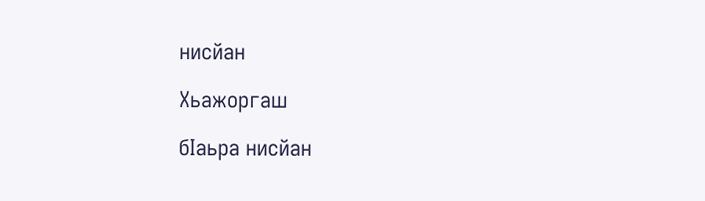нисйан

Хьажоргаш

бӀаьра нисйан